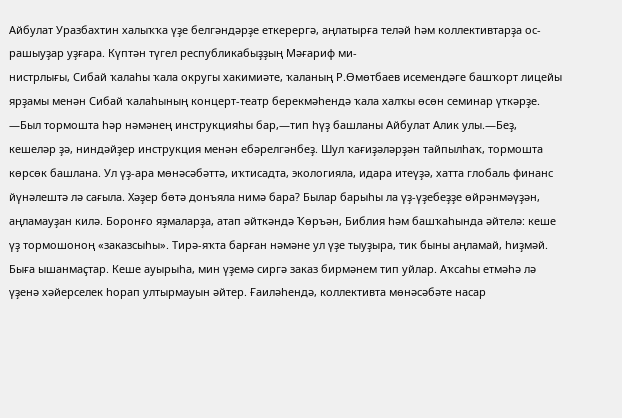Айбулат Уразбахтин халыҡҡа үҙе белгәндәрҙе еткерергә, аңлатырға теләй һәм коллективтарҙа ос-рашыуҙар уҙғара. Күптән түгел республикабыҙҙың Мәғариф ми-
нистрлығы, Сибай ҡалаһы ҡала округы хакимиәте, ҡаланың Р.Өмөтбаев исемендәге башҡорт лицейы ярҙамы менән Сибай ҡалаһының концерт-театр берекмәһендә ҡала халҡы өсөн семинар үткәрҙе.
—Был тормошта һәр нәмәнең инструкцияһы бар,—тип һүҙ башланы Айбулат Алик улы.—Беҙ, кешеләр ҙә, ниндәйҙер инструкция менән ебәрелгәнбеҙ. Шул ҡағиҙәләрҙән тайпылһаҡ, тормошта көрсөк башлана. Ул үҙ-ара мөнәсәбәттә, иҡтисадта, экологияла, идара итеүҙә, хатта глобаль финанс йүнәлештә лә сағыла. Хәҙер бөтә донъяла нимә бара? Былар барыһы ла үҙ-үҙебеҙҙе өйрәнмәүҙән, аңламауҙан килә. Боронғо яҙмаларҙа, атап әйткәндә Ҡөръән, Библия һәм башҡаһында әйтелә: кеше үҙ тормошоноң «заказсыһы». Тирә-яҡта барған нәмәне ул үҙе тыуҙыра, тик быны аңламай, һиҙмәй. Быға ышанмаҫтар. Кеше ауырыһа, мин үҙемә сиргә заказ бирмәнем тип уйлар. Аҡсаһы етмәһә лә үҙенә хәйерселек һорап ултырмауын әйтер. Ғаиләһендә, коллективта мөнәсәбәте насар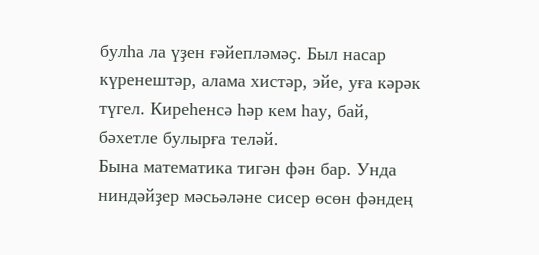булһа ла үҙен ғәйепләмәҫ. Был насар күренештәр, алама хистәр, эйе, уға кәрәк түгел. Киреһенсә һәр кем һау, бай, бәхетле булырға теләй.
Бына математика тигән фән бар. Унда ниндәйҙер мәсьәләне сисер өсөн фәндең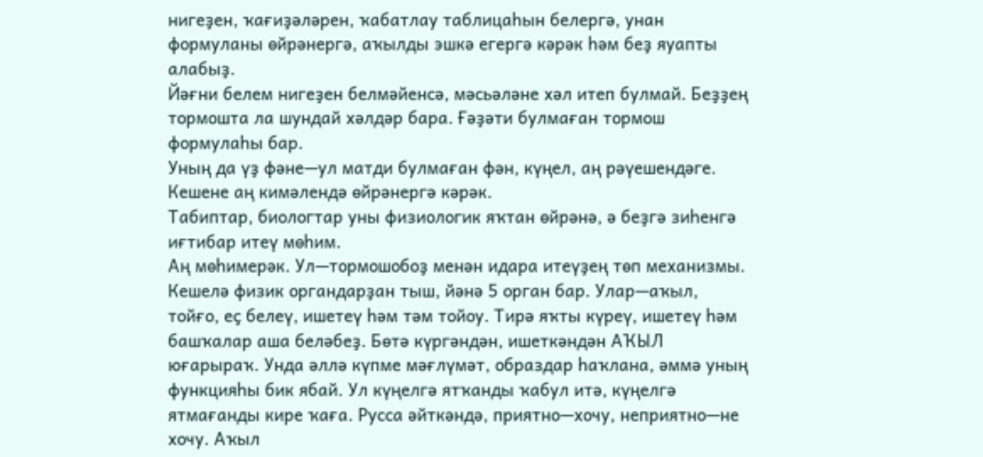нигеҙен, ҡағиҙәләрен, ҡабатлау таблицаһын белергә, унан формуланы өйрәнергә, аҡылды эшкә егергә кәрәк һәм беҙ яуапты алабыҙ.
Йәғни белем нигеҙен белмәйенсә, мәсьәләне хәл итеп булмай. Беҙҙең тормошта ла шундай хәлдәр бара. Ғәҙәти булмаған тормош формулаһы бар.
Уның да үҙ фәне—ул матди булмаған фән, күңел, аң рәүешендәге.
Кешене аң кимәлендә өйрәнергә кәрәк.
Табиптар, биологтар уны физиологик яҡтан өйрәнә, ә беҙгә зиһенгә иғтибар итеү мөһим.
Аң мөһимерәк. Ул—тормошобоҙ менән идара итеүҙең төп механизмы. Кешелә физик органдарҙан тыш, йәнә 5 орган бар. Улар—аҡыл, тойғо, еҫ белеү, ишетеү һәм тәм тойоу. Тирә яҡты күреү, ишетеү һәм башҡалар аша беләбеҙ. Бөтә күргәндән, ишеткәндән АҠЫЛ юғарыраҡ. Унда әллә күпме мәғлүмәт, образдар һаҡлана, әммә уның функцияһы бик ябай. Ул күңелгә ятҡанды ҡабул итә, күңелгә ятмағанды кире ҡаға. Русса әйткәндә, приятно—хочу, неприятно—не хочу. Аҡыл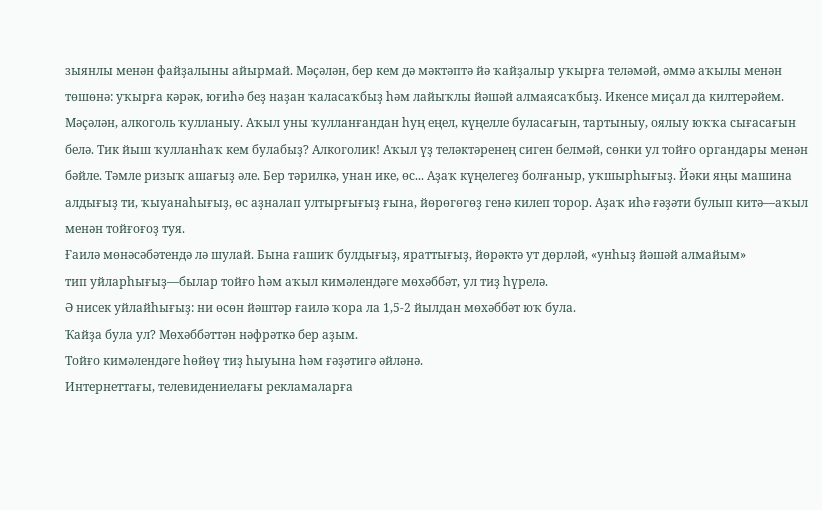зыянлы менән файҙалыны айырмай. Мәҫәлән, бер кем дә мәктәптә йә ҡайҙалыр уҡырға теләмәй, әммә аҡылы менән төшөнә: уҡырға кәрәк, юғиһә беҙ наҙан ҡаласаҡбыҙ һәм лайыҡлы йәшәй алмаясаҡбыҙ. Икенсе миҫал да килтерәйем. Мәҫәлән, алкоголь ҡулланыу. Аҡыл уны ҡулланғандан һуң еңел, күңелле буласағын, тартыныу, оялыу юҡҡа сығасағын белә. Тик йыш ҡулланһаҡ кем булабыҙ? Алкоголик! Аҡыл үҙ теләктәренең сиген белмәй, сөнки ул тойғо органдары менән бәйле. Тәмле ризыҡ ашағыҙ әле. Бер тәрилкә, унан ике, өс... Аҙаҡ күңелегеҙ болғаныр, уҡшырһығыҙ. Йәки яңы машина алдығыҙ ти, ҡыуанаһығыҙ, өс аҙналап ултырғығыҙ ғына, йөрөгөгөҙ генә килеп торор. Аҙаҡ иһә ғәҙәти булып китә—аҡыл менән тойғоғоҙ туя.
Ғаилә мөнәсәбәтендә лә шулай. Бына ғашиҡ булдығыҙ, яраттығыҙ, йөрәктә ут дөрләй, «унһыҙ йәшәй алмайым»
тип уйларһығыҙ—былар тойғо һәм аҡыл кимәлендәге мөхәббәт, ул тиҙ һүрелә.
Ә нисек уйлайһығыҙ: ни өсөн йәштәр ғаилә ҡора ла 1,5-2 йылдан мөхәббәт юҡ була.
Ҡайҙа була ул? Мөхәббәттән нәфрәткә бер аҙым.
Тойғо кимәлендәге һөйөү тиҙ һыуына һәм ғәҙәтигә әйләнә.
Интернеттағы, телевидениелағы рекламаларға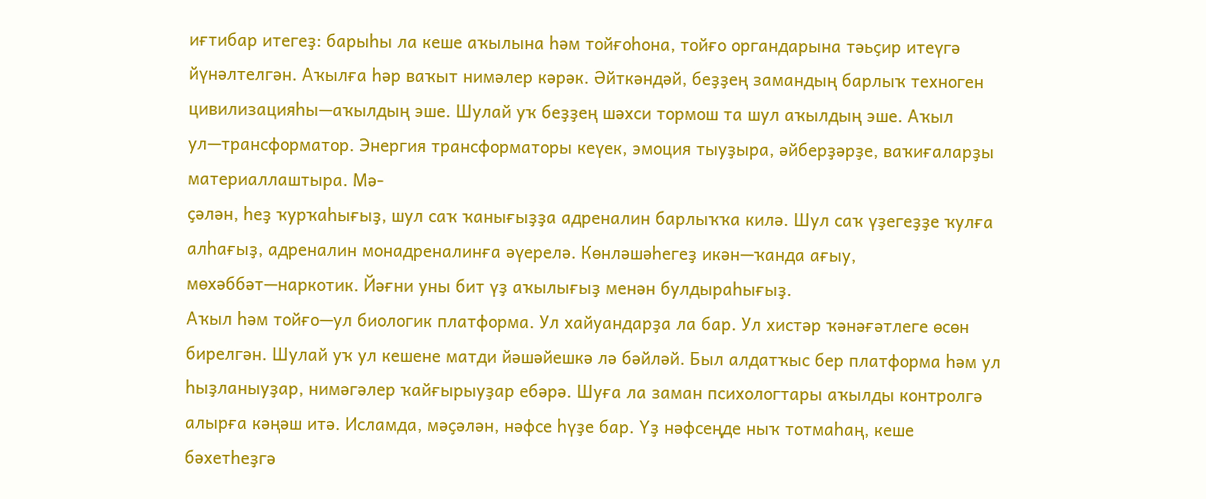иғтибар итегеҙ: барыһы ла кеше аҡылына һәм тойғоһона, тойғо органдарына тәьҫир итеүгә йүнәлтелгән. Аҡылға һәр ваҡыт нимәлер кәрәк. Әйткәндәй, беҙҙең замандың барлыҡ техноген цивилизацияһы—аҡылдың эше. Шулай уҡ беҙҙең шәхси тормош та шул аҡылдың эше. Аҡыл ул—трансформатор. Энергия трансформаторы кеүек, эмоция тыуҙыра, әйберҙәрҙе, ваҡиғаларҙы материаллаштыра. Мә-
ҫәлән, һеҙ ҡурҡаһығыҙ, шул саҡ ҡанығыҙҙа адреналин барлыҡҡа килә. Шул саҡ үҙегеҙҙе ҡулға алһағыҙ, адреналин монадреналинға әүерелә. Көнләшәһегеҙ икән—ҡанда ағыу, мөхәббәт—наркотик. Йәғни уны бит үҙ аҡылығыҙ менән булдыраһығыҙ.
Аҡыл һәм тойғо—ул биологик платформа. Ул хайуандарҙа ла бар. Ул хистәр ҡәнәғәтлеге өсөн бирелгән. Шулай уҡ ул кешене матди йәшәйешкә лә бәйләй. Был алдатҡыс бер платформа һәм ул һыҙланыуҙар, нимәгәлер ҡайғырыуҙар ебәрә. Шуға ла заман психологтары аҡылды контролгә алырға кәңәш итә. Исламда, мәҫәлән, нәфсе һүҙе бар. Үҙ нәфсеңде ныҡ тотмаһаң, кеше бәхетһеҙгә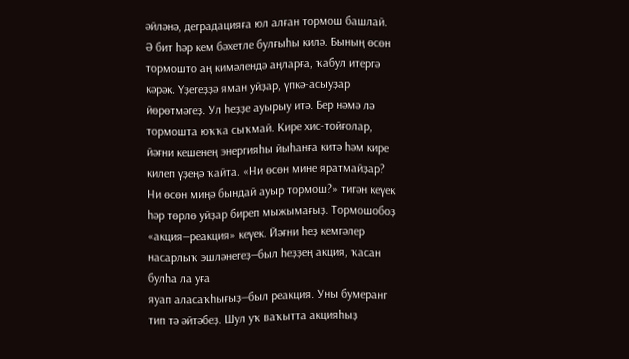әйләнә, деградацияға юл алған тормош башлай. Ә бит һәр кем бәхетле булғыһы килә. Бының өсөн тормошто аң кимәлендә аңларға, ҡабул итергә кәрәк. Үҙегеҙҙә яман уйҙар, үпкә-асыуҙар йөрөтмәгеҙ. Ул һеҙҙе ауырыу итә. Бер нәмә лә тормошта юҡҡа сыҡмай. Кире хис-тойғолар, йәғни кешенең энергияһы йыһанға китә һәм кире килеп үҙеңә ҡайта. «Ни өсөн мине яратмайҙар? Ни өсөн миңә бындай ауыр тормош?» тигән кеүек һәр төрлө уйҙар биреп мыжымағыҙ. Тормошобоҙ «акция—реакция» кеүек. Йәғни һеҙ кемгәлер насарлыҡ эшләнегеҙ—был һеҙҙең акция, ҡасан булһа ла уға
яуап аласаҡһығыҙ—был реакция. Уны бумеранг тип тә әйтәбеҙ. Шул уҡ ваҡытта акцияһыҙ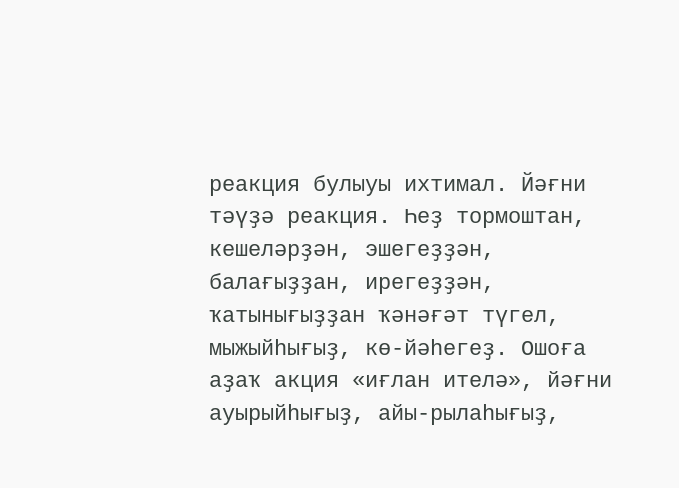реакция булыуы ихтимал. Йәғни тәүҙә реакция. Һеҙ тормоштан, кешеләрҙән, эшегеҙҙән, балағыҙҙан, ирегеҙҙән, ҡатынығыҙҙан ҡәнәғәт түгел, мыжыйһығыҙ, кө-йәһегеҙ. Ошоға аҙаҡ акция «иғлан ителә», йәғни ауырыйһығыҙ, айы-рылаһығыҙ,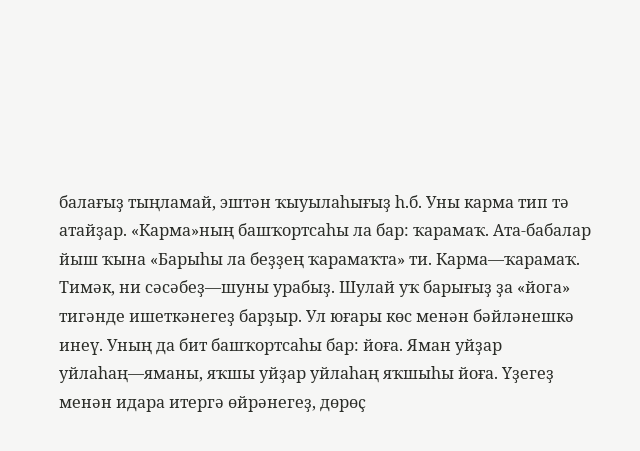балағыҙ тыңламай, эштән ҡыуылаһығыҙ һ.б. Уны карма тип тә атайҙар. «Карма»ның башҡортсаһы ла бар: ҡарамаҡ. Ата-бабалар йыш ҡына «Барыһы ла беҙҙең ҡарамаҡта» ти. Карма—ҡарамаҡ. Тимәк, ни сәсәбеҙ—шуны урабыҙ. Шулай уҡ барығыҙ ҙа «йога» тигәнде ишеткәнегеҙ барҙыр. Ул юғары көс менән бәйләнешкә инеү. Уның да бит башҡортсаһы бар: йоға. Яман уйҙар уйлаһаң—яманы, яҡшы уйҙар уйлаһаң яҡшыһы йоға. Үҙегеҙ менән идара итергә өйрәнегеҙ, дөрөҫ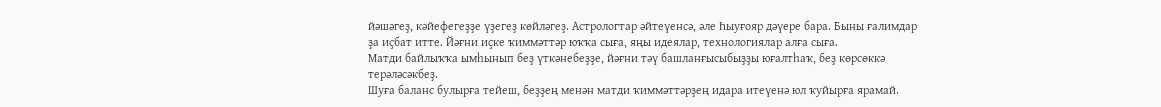йәшәгеҙ, кәйефегеҙҙе үҙегеҙ көйләгеҙ. Астрологтар әйтеүенсә, әле Һыуғояр дәүере бара. Быны ғалимдар ҙа иҫбат итте. Йәғни иҫке ҡиммәттәр юҡҡа сыға, яңы идеялар, технологиялар алға сыға.
Матди байлыҡҡа ымһынып беҙ үткәнебеҙҙе, йәғни тәү башланғысыбыҙҙы юғалтһаҡ, беҙ көрсөккә терәләсәкбеҙ.
Шуға баланс булырға тейеш, беҙҙең менән матди ҡиммәттәрҙең идара итеүенә юл ҡуйырға ярамай.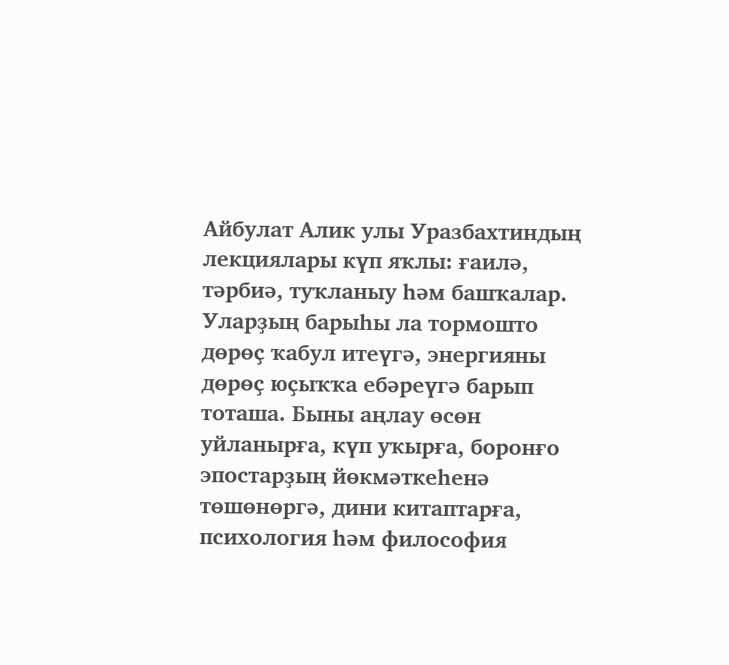Айбулат Алик улы Уразбахтиндың лекциялары күп яҡлы: ғаилә, тәрбиә, туҡланыу һәм башҡалар. Уларҙың барыһы ла тормошто дөрөҫ ҡабул итеүгә, энергияны дөрөҫ юҫыҡҡа ебәреүгә барып тоташа. Быны аңлау өсөн уйланырға, күп уҡырға, боронғо эпостарҙың йөкмәткеһенә төшөнөргә, дини китаптарға, психология һәм философия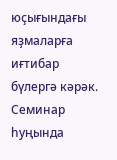юҫығындағы яҙмаларға иғтибар бүлергә кәрәк.
Семинар һуңында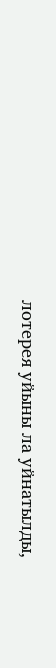лотерея уйыны ла уйнатылды,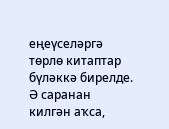еңеүселәргә төрлө китаптар бүләккә бирелде. Ә саранан килгән аҡса,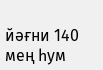йәғни 140 мең һум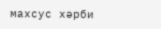махсус хәрби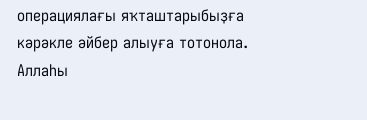операциялағы яҡташтарыбыҙға кәрәкле әйбер алыуға тотонола.
Аллаһы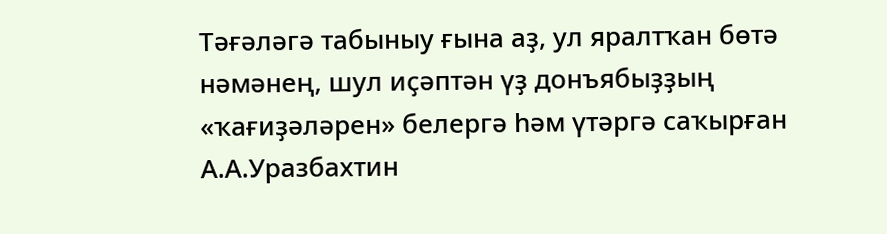Тәғәләгә табыныу ғына аҙ, ул яралтҡан бөтә нәмәнең, шул иҫәптән үҙ донъябыҙҙың «ҡағиҙәләрен» белергә һәм үтәргә саҡырған А.А.Уразбахтин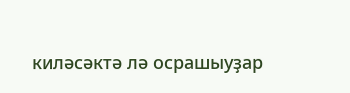киләсәктә лә осрашыуҙар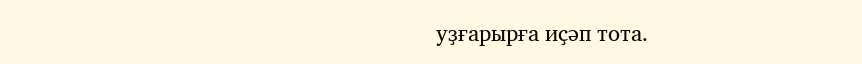уҙғарырға иҫәп тота.